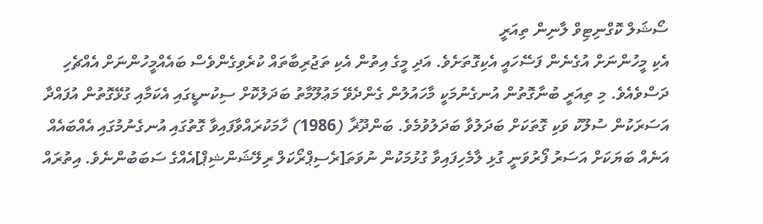ސޯޝަލް ކޮގްނިޓިވް ލާނިން ތިއަރީ
އެކި މީހުންނަށް އުގެނެން ފަސޭހައީ އެކިގޮތަށެވެ. އަދި މީގެ އިތުން އެކި ތަޖުރިބާތައް ކުރެވިގެންވެސް ބައެއްމީހުންނަށް އެއްޗެހި ދަސްވެއެވެ. މި ތިއަރީ ބުނާގޮތުން އުނގެނުމަކީ މާހައުލުން ގެންދެވޭ މަޢުލޫމާތު ބަދަލުކޮށް ސިކުނޑީގައި އެކަމާއި ގުޅޭގޮތުން އުފައްދާ އަސަރަކުން ސުލޫކު ވަކި ގޮތަކަށް ބަދަލުވާ ބަދަލުވުމެވެ. ބަންދޫޜާ (1986) ހާމަކުރައްވާފައިވާ ގޮތުގައި އުނގެނުމުގައި އެއްބައެއް އަނެއް ބަޔަކަށް އަސަރު ފޯރުވަނީ ގުޅި ލާމެހިފައިވާ ގުޅުމަކުން ނުވަތަ[ރެސިޕްރޯކަލް ރިލޭޝަންޝިޕް]އެއްގެ ސަބަބުންނެވެ. އިތުރައް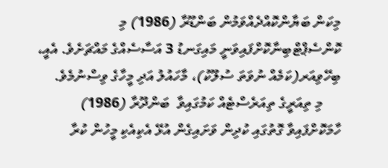މިކަން ބަޔާންކޮއްދެއްވަމުން ބަންޑޫރާ (1986) މި ކޮންސެޕްޓްބިނާކޮށްފައިވަނީ މައިގަނޑު 3 އަސާސެއްގެ މައްޗަށެވެ. އެއީ، ބިހޭވިއަރ(ކަމެއް ނުވަތަ ސުލޫކު)، މާހައުލު އަދި މީހާގެ ވިސްނުމެވެ.
     މި ތިއަރީގެ ތިއަރެސްޓެއް ކަމުގައިވާ  ބަންދޫރާ (1986) ހާމަކޮށްފައިވާ ގޮތުގައި ކުދިން ވަށައިގެން އުޅޭ އެކިއެކި މީހުން ކުރާ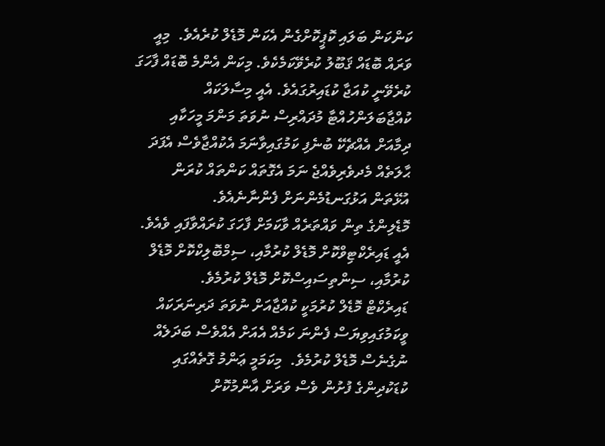ކަންކަން ބަލައި ކޮޕީކޮށްގެން އެކަން މޮޑެލް ކުރެއެވެ.  މިއީ ވަރައް ބޮޑައް ޤަބޫލު ކުރެވޭކަމެކެވެ. މިކަން އެންމެ ބޮޑައް ފާހަގަ ކުރެވޭނީ ކުއަޖާ ކުޑައިރުގައެވެ. އެއީ މިސާލަކައް ކުއްޖާބަލަންހުއްޓާ މުދައްރިސް ނުވަތަ މަންމަ މީހަކާއި ދިމާއަށް އެއްޗެކޭ ބުނެފި ކަމުގައިވާނަމަ އެކުއްޖާވެސް އެފަދަ ޙާލަތެއް މެދވެރިވެއްޖެ ނަމަ އެގޮތައް ކަންތައް ކުރަން އުޅޭތަން އަޅުގަނޑުމެންނަށް ފެންނާނެއެވެ.
މޮޑެލިންގެ ތިން ވައްތަރެއް ވާކަމަށް ފާހަގަ ކުރައްވާފައި ވެއެވެ. އެއީ ޑައިރެކްޓިވްކޮށް މޮޑެލް ކުރުމާއި، ސިމްބޮލިކްކޮށް މޮޑެލް ކުރުމާއި، ސިންތިސައިސްކޮށް މޮޑެލް ކުރުމެވެ.
ޑައިރެކްޓް މޮޑެލް ކުރުމަކީ ކުއްޖާއަށް ނުވަތަ ދަރިނަރަކައް ވީކަމުގައިވިޔަސް ފެންނަ ކަމެއް އެއަށް އެއްވެސް ބަދަލެއް ނުގެނެސް މޮޑެލް ކުރުމެވެ.  މިކަމަމީ ޢަންމު ގޮތެއްގައި ކުޑަކުދިންގެ ފުށުން ވެސް ވަރަށް އާންމުކޮށް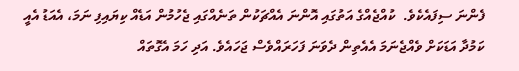ފެންނަ ސިފައެކެވެ.  ކުއްޖެއްގެ އަތުގައި އޮންނަ އެއްޗަކުން ތަނެއްގައި ޖެހުމުން އަޑެއް ކިޔައިފި ނަމަ، އެއަޑު އެއީ ކަމުދާ އަޑަކަށް ވެއްޖެނަމަ އެއެތިން ދެވަނަ ފަހަރައްވެސް ޖަހައެވެ. އަދި ހަމަ އެގޮތައް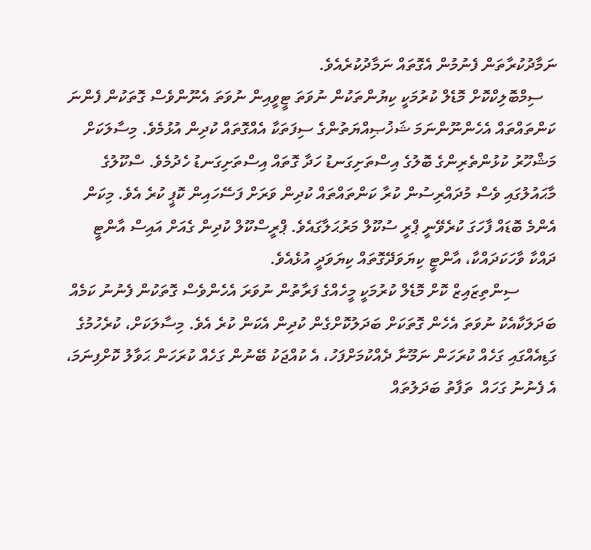ނަމާދުކުރާތަން ފެނުމުން އެގޮތައް ނަމާދުކުރެއެވެ.
   ސިމްބޮލިކްކޮށް މޮޑެލް ކުރުމަކީ ކިޔުންތަކުން ނުވަތަ ޓީވީއިން ނުވަތަ އެނޫންވެސް ގޮތަކުން ފެންނަ ކަންތައްތައް އެހެންނޫންނަމަ ޝަޚުޞިއްޔަތުންގެ ސިފަތަކާ އެއްގޮތައް ކުދިން އުޅުމެވެ. މިސާލަކަށް މަޝްހޫރު ކުޅުންތެރިންގެ ބޮލުގެ އިސްތަށިގަނޑު ހަދާ ގޮތައް އިސްތަށިގަނޑު ހެދުމެވެ. ސްކޫލުގެ މާޙައުލުގައި ވެސް މުދައްރިސުން ކުރާ ކަންތައްތައް ކުދިން ވަރަށް ފަސޭހައިން ކޮޕީ ކުރެ އެވެ. މިކަން އެންމެ ބޮޑައް ފާހަގަ ކުރެވޭނީ ޕްރީ ސުކޫލް މަރުޙަލާގައެވެ. ޕްރީސްކޫލް ކުދިން ގެއަށް އައިސް އާންޓީ ދައްކާ ވާހަކަދައްކާ، އާންޓީ ކިޔަވަދޭގޮތައް ކިޔަވަދީ އުޅެއެވެ.
         ސިންތިޒައިޒް ކޮށް މޮޑެލް ކުރުމަކީ މީހެއްގެ ފަރާތުން ނުވަރަ އެހެންވެސް ގޮތަކުން ފެނުނު ކަމެއް ބަދަލަކާއެކު ނުވަތަ އެހެން ގޮތަކަށް ބަދަލުކޮށްގެން ކުދިން އެކަން ކުރެ އެވެ. މިސާލަކަށް، ކުރެހުމުގެ ގަޑިއެއްގައި ގަހެއް ކުރަހަން ނަމޫނާ ދެއްކުމަށްފަހު، އެ ކުއްޖަކު ބޭނުން ގަހެއް ކުރަހަން ޙަވާލު ކޮށްފިނަމަ، އެ ފެނުނު ގަހައް  ތަފާތު ބަދަލުތައް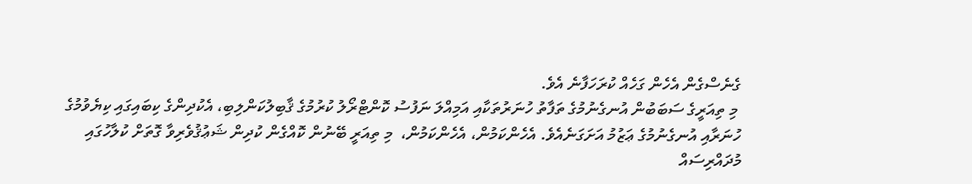ގެނެސްގެން އެހެން ގަހެއް ކުރަހަފާނެ އެވެ.
 މި ތިއަރީގެ ސަބަބުން އުނގެނުމުގެ ތަފާތު ހުނަރުތަކާއި އަމިއްލަ ނަފުސު ކޮންޓްރޯލު ކުރުމުގެ ޤާބިލުކަންލިބި، އެކުދިންގެ ކިބައިގައި ކިޔެވުމުގެ ހުނަރާއި އުނގެނުމުގެ ޢަޒުމު އަށަގަނެއެވެ. އެހެންކަމުން، އެހެންކަމުން،  މި ތިއަރީ ބޭނުން ކޮއްގެން ކުދިން ޝަޢުޤުވެރިވާ ގޮތަށް ކުލާހުގައި  މުދައްރިސައް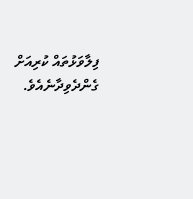ފިލާވަޅުތައް ކުރިއަށް ގެންދެވިދާނެއެވެ.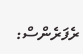ރެފަރެންސް: